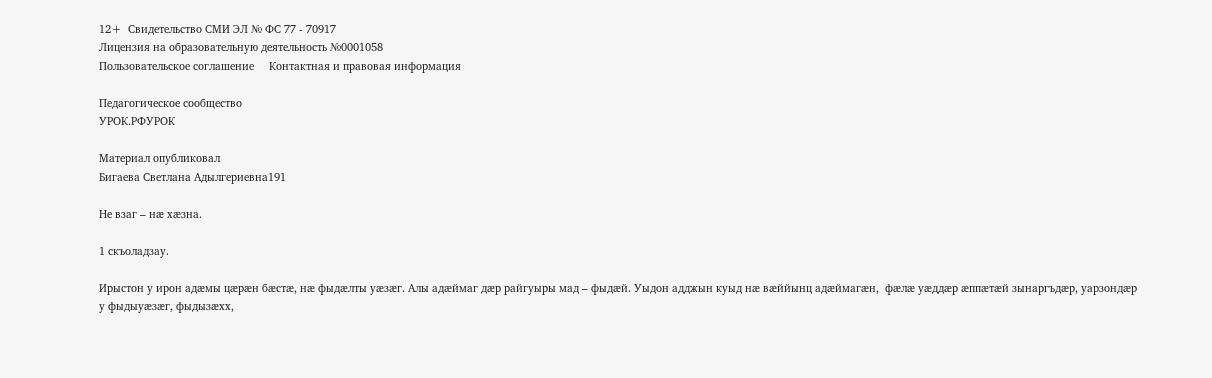12+  Свидетельство СМИ ЭЛ № ФС 77 - 70917
Лицензия на образовательную деятельность №0001058
Пользовательское соглашение     Контактная и правовая информация

Педагогическое сообщество
УРОК.РФУРОК

Материал опубликовал
Бигаева Светлана Адылгериевна191

Не взаг – нæ хæзна.

1 скъоладзау.

Ирыстон у ирон адæмы цæрæн бæстæ, нæ фыдæлты уæзæг. Алы адæймаг дæр райгуыры мад – фыдæй. Уыдон адджын куыд нæ вæййынц адæймагæн,  фæлæ уæддæр æппæтæй зынаргъдæр, уарзондæр у фыдыуæзæг, фыдызæхх,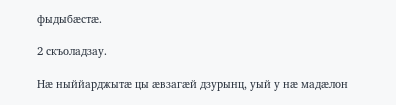фыдыбæстæ.

2 скъоладзау.

Нæ ныййарджытæ цы æвзагæй дзурынц, уый у нæ мадæлон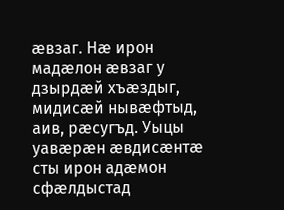æвзаг. Нæ ирон мадæлон æвзаг у дзырдæй хъæздыг, мидисæй нывæфтыд, аив, рæсугъд. Уыцы уавæрæн æвдисæнтæ сты ирон адæмон сфæлдыстад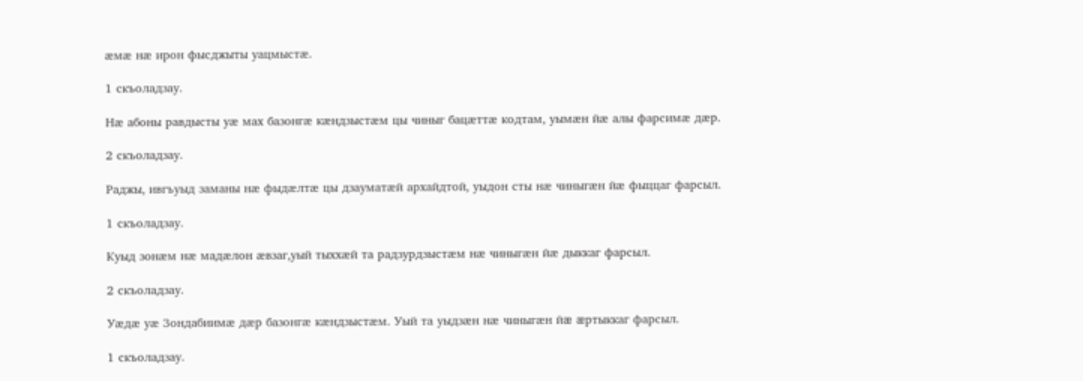æмæ нæ ирон фысджыты уацмыстæ.

1 скъоладзау.

Нæ абоны равдысты уæ мах базонгæ кæндзыстæм цы чиныг бацæттæ кодтам, уымæн йæ алы фарсимæ дæр.

2 скъоладзау.

Раджы, ивгъуыд заманы нæ фыдæлтæ цы дзауматæй архайдтой, уыдон сты нæ чиныгæн йæ фыццаг фарсыл.

1 скъоладзау.

Куыд зонæм нæ мадæлон æвзаг,уый тыххæй та радзурдзыстæм нæ чиныгæн йæ дыккаг фарсыл.

2 скъоладзау.

Уæдæ уæ Зондабиимæ дæр базонгæ кæндзыстæм. Уый та уыдзæн нæ чиныгæн йæ æртыккаг фарсыл.

1 скъоладзау.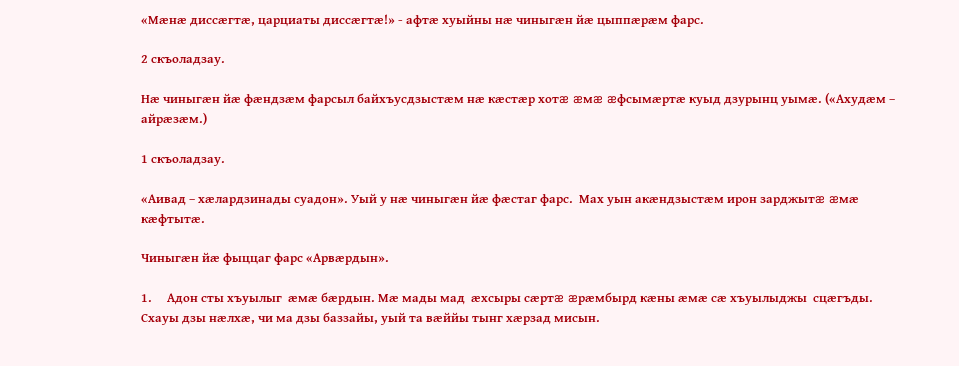«Мæнæ диссæгтæ, царциаты диссæгтæ!» - афтæ хуыйны нæ чиныгæн йæ цыппæрæм фарс.

2 скъоладзау.

Нæ чиныгæн йæ фæндзæм фарсыл байхъусдзыстæм нæ кæстæр хотæ æмæ æфсымæртæ куыд дзурынц уымæ. («Ахудæм – айрæзæм.)

1 скъоладзау.

«Аивад – хæлардзинады суадон». Уый у нæ чиныгæн йæ фæстаг фарс.  Мах уын акæндзыстæм ирон зарджытæ æмæ кæфтытæ.

Чиныгæн йæ фыццаг фарс «Арвæрдын».

1.     Адон сты хъуылыг  æмæ бæрдын. Мæ мады мад  æхсыры сæртæ æрæмбырд кæны æмæ сæ хъуылыджы  сцæгъды. Схауы дзы нæлхæ, чи ма дзы баззайы, уый та вæййы тынг хæрзад мисын.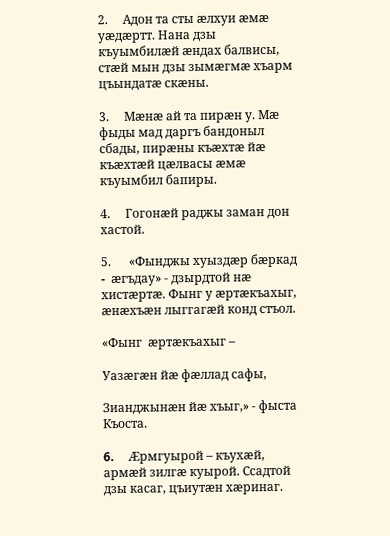2.     Адон та сты æлхуи æмæ уæдæртт. Нана дзы къуымбилæй æндах балвисы, стæй мын дзы зымæгмæ хъарм цъындатæ скæны.

3.     Мæнæ ай та пирæн у. Мæ фыды мад даргъ бандоныл сбады, пирæны къæхтæ йæ къæхтæй цæлвасы æмæ къуымбил бапиры.

4.     Гогонæй раджы заман дон хастой.

5.      «Фынджы хуыздæр бæркад -  æгъдау» - дзырдтой нæ хистæртæ. Фынг у æртæкъахыг, æнæхъæн лыггагæй конд стъол.

«Фынг  æртæкъахыг –

Уазæгæн йæ фæллад сафы,

Зианджынæн йæ хъыг,» - фыста Къоста.

6.     Æрмгуырой – къухæй, армæй зилгæ куырой. Ссадтой дзы касаг, цъиутæн хæринаг.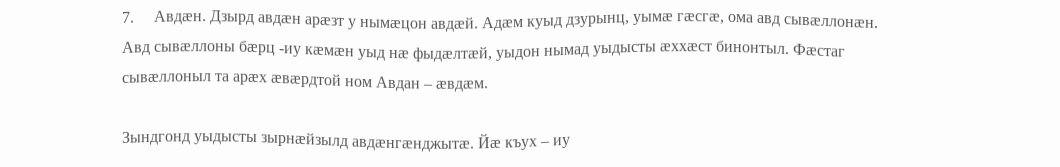7.     Авдæн. Дзырд авдæн арæзт у нымæцон авдæй. Адæм куыд дзурынц, уымæ гæсгæ, ома авд сывæллонæн. Авд сывæллоны бæрц -иу кæмæн уыд нæ фыдæлтæй, уыдон нымад уыдысты æххæст бинонтыл. Фæстаг сывæллоныл та арæх æвæрдтой ном Авдан – æвдæм.

Зындгонд уыдысты зырнæйзылд авдæнгæнджытæ. Йæ къух – иу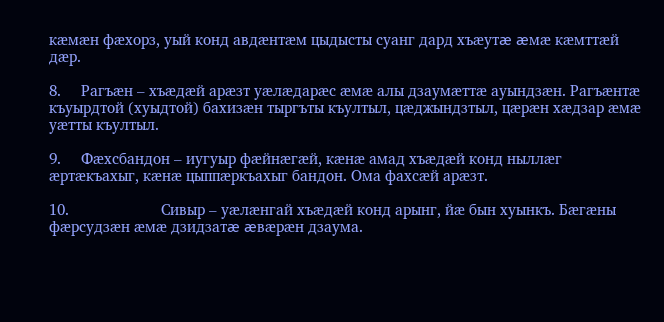кæмæн фæхорз, уый конд авдæнтæм цыдысты суанг дард хъæутæ æмæ кæмттæй дæр.

8.     Рагъæн – хъæдæй арæзт уæлæдарæс æмæ алы дзаумæттæ ауындзæн. Рагъæнтæ къуырдтой (хуыдтой) бахизæн тыргъты къултыл, цæджындзтыл, цæрæн хæдзар æмæ уæтты къултыл.

9.     Фæхсбандон – иугуыр фæйнæгæй, кæнæ амад хъæдæй конд ныллæг æртæкъахыг, кæнæ цыппæркъахыг бандон. Ома фахсæй арæзт.

10.                       Сивыр – уæлæнгай хъæдæй конд арынг, йæ бын хуынкъ. Бæгæны фæрсудзæн æмæ дзидзатæ æвæрæн дзаума.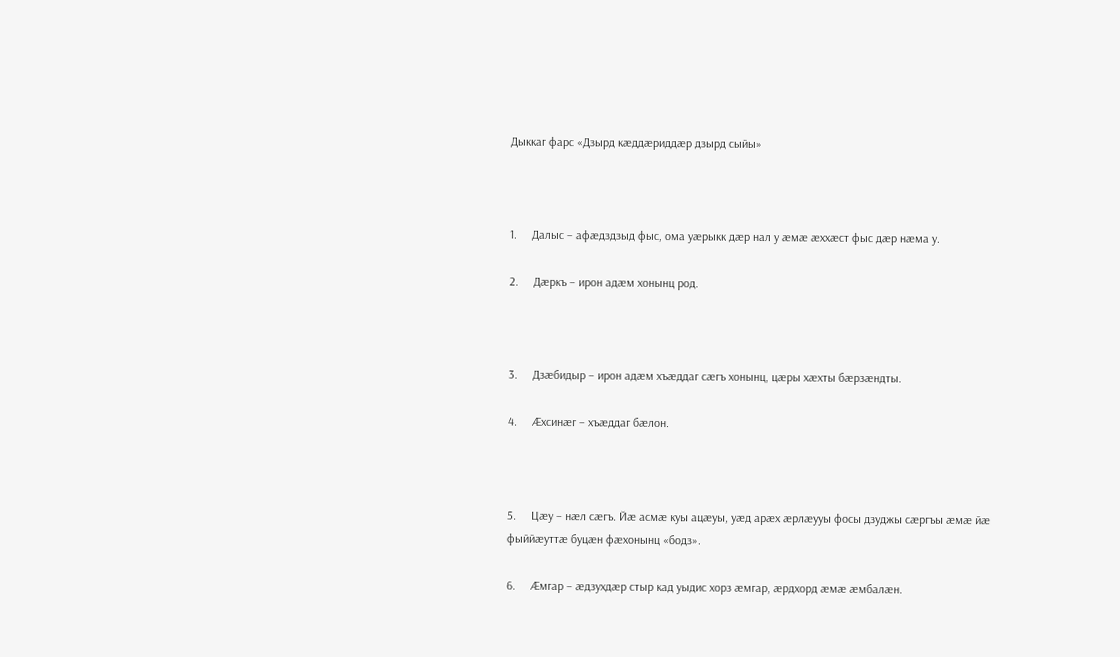Дыккаг фарс «Дзырд кæддæриддæр дзырд сыйы»



1.     Далыс – афæдздзыд фыс, ома уæрыкк дæр нал у æмæ æххæст фыс дæр нæма у.

2.     Дæркъ – ирон адæм хонынц род.



3.     Дзæбидыр – ирон адæм хъæддаг сæгъ хонынц, цæры хæхты бæрзæндты.

4.     Æхсинæг – хъæддаг бæлон.



5.     Цæу – нæл сæгъ. Йæ асмæ куы ацæуы, уæд арæх æрлæууы фосы дзуджы сæргъы æмæ йæ фыййæуттæ буцæн фæхонынц «бодз».

6.     Æмгар – æдзухдæр стыр кад уыдис хорз æмгар, æрдхорд æмæ æмбалæн.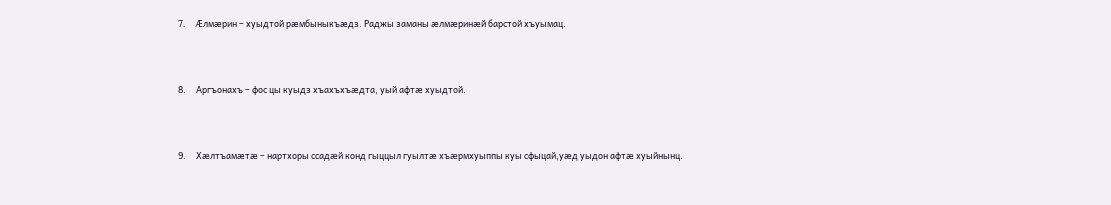7.     Æлмæрин – хуыдтой рæмбыныкъæдз. Раджы заманы æлмæринæй барстой хъуымац.



8.     Аргъонахъ – фос цы куыдз хъахъхъæдта, уый афтæ хуыдтой.



9.     Хæлтъамæтæ – нартхоры ссадæй конд гыццыл гуылтæ хъæрмхуыппы куы сфыцай,уæд уыдон афтæ хуыйнынц.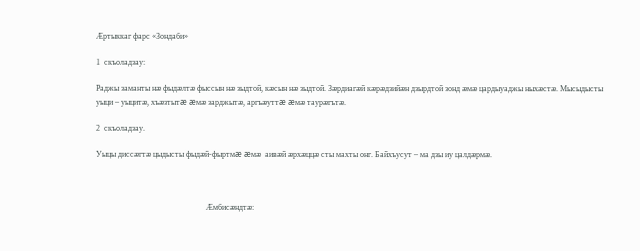Æртыккаг фарс «Зондаби»

1  скъоладзау:

Раджы заманты нæ фыдæлтæ фыссын нæ зыдтой, кæсын нæ зыдтой. Зæрдиагæй кæрæдзийæн дзырдтой зонд æмæ цардыуаджы ныхæстæ. Мысыдысты уыци – уыцитæ, хъæзтытæ æмæ зарджытæ, аргъæуттæ æмæ таурæгътæ.

2  скъоладзау.

Уыцы диссæгтæ цыдысты фыдæй-фыртмæ æмæ  аивæй æрхæццæ сты махты онг. Байхъусут – ма дзы иу цалдæрмæ.



                                                       Æмбисæндтæ: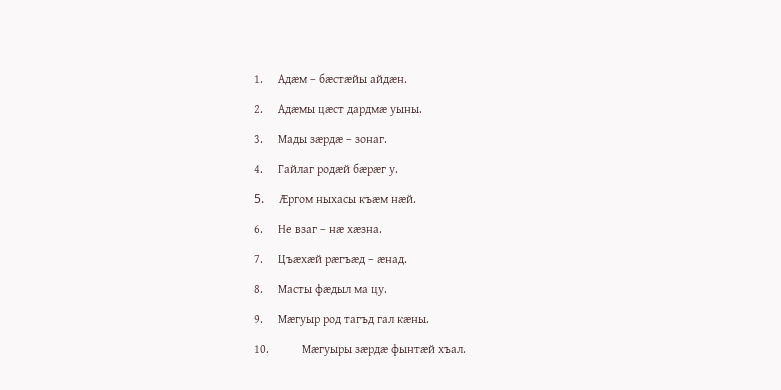1.     Адæм – бæстæйы айдæн.

2.     Адæмы цæст дардмæ уыны.

3.     Мады зæрдæ – зонаг.

4.     Гайлаг родæй бæрæг у.

5.     Æргом ныхасы къæм нæй.

6.     Не взаг – нæ хæзна.

7.     Цъæхæй рæгъæд – æнад.

8.     Масты фæдыл ма цу.

9.     Мæгуыр род тагъд гал кæны.

10.           Мæгуыры зæрдæ фынтæй хъал.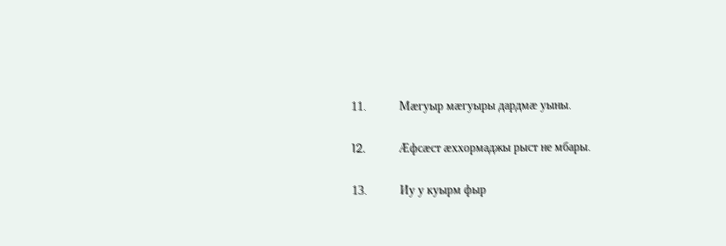11.           Мæгуыр мæгуыры дардмæ уыны.

12.           Æфсæст æххормаджы рыст не мбары.

13.           Иу у куырм фыр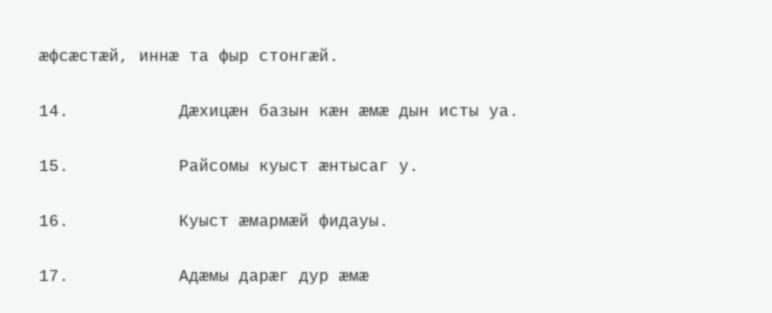æфсæстæй, иннæ та фыр стонгæй.

14.           Дæхицæн базын кæн æмæ дын исты уа.

15.           Райсомы куыст æнтысаг у.

16.           Куыст æмармæй фидауы.

17.           Адæмы дарæг дур æмæ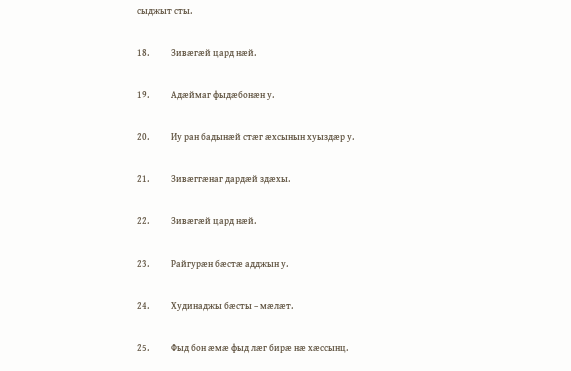сыджыт сты.

18.           Зивæгæй цард нæй.

19.           Адæймаг фыдæбонæн у.

20.           Иу ран бадынæй стæг æхсынын хуыздæр у.

21.           Зивæггæнаг дардæй здæхы.

22.           Зивæгæй цард нæй.

23.           Райгурæн бæстæ адджын у.

24.           Худинаджы бæсты – мæлæт.

25.           Фыд бон æмæ фыд лæг бирæ нæ хæссынц.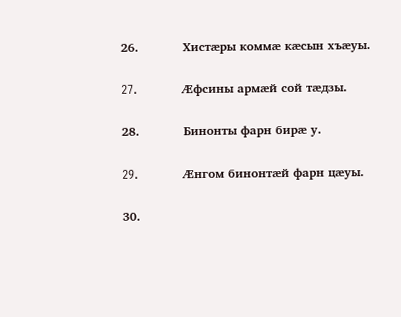26.           Хистæры коммæ кæсын хъæуы.

27.           Æфсины армæй сой тæдзы.

28.           Бинонты фарн бирæ у.

29.           Æнгом бинонтæй фарн цæуы.

30.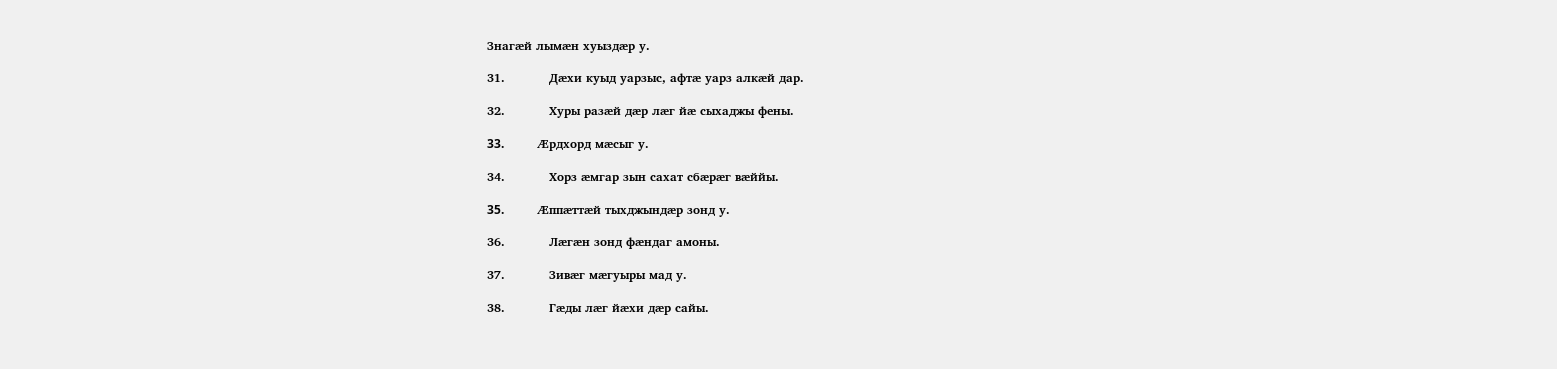Знагæй лымæн хуыздæр у.

31.           Дæхи куыд уарзыс, афтæ уарз алкæй дар.

32.           Хуры разæй дæр лæг йæ сыхаджы фены.

33.           Æрдхорд мæсыг у.

34.           Хорз æмгар зын сахат сбæрæг вæййы.

35.           Æппæттæй тыхджындæр зонд у.

36.           Лæгæн зонд фæндаг амоны.

37.           Зивæг мæгуыры мад у.

38.           Гæды лæг йæхи дæр сайы.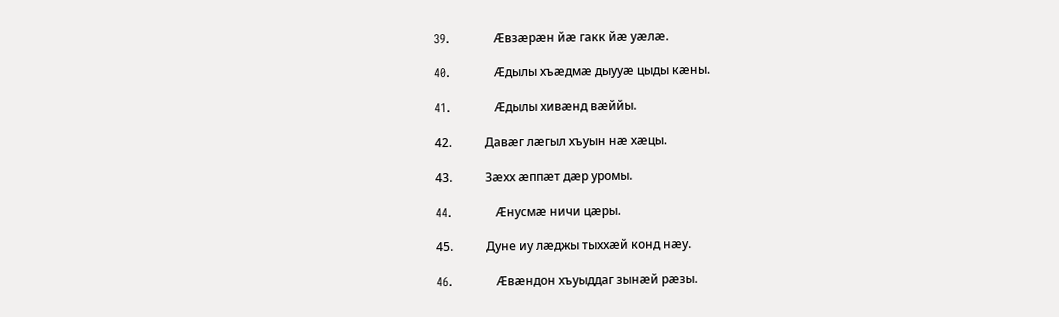39.           Æвзæрæн йæ гакк йæ уæлæ.

40.           Æдылы хъæдмæ дыууæ цыды кæны.

41.           Æдылы хивæнд вæййы.

42.           Давæг лæгыл хъуын нæ хæцы.

43.           Зæхх æппæт дæр уромы.

44.           Æнусмæ ничи цæры.

45.           Дуне иу лæджы тыххæй конд нæу.

46.           Æвæндон хъуыддаг зынæй рæзы.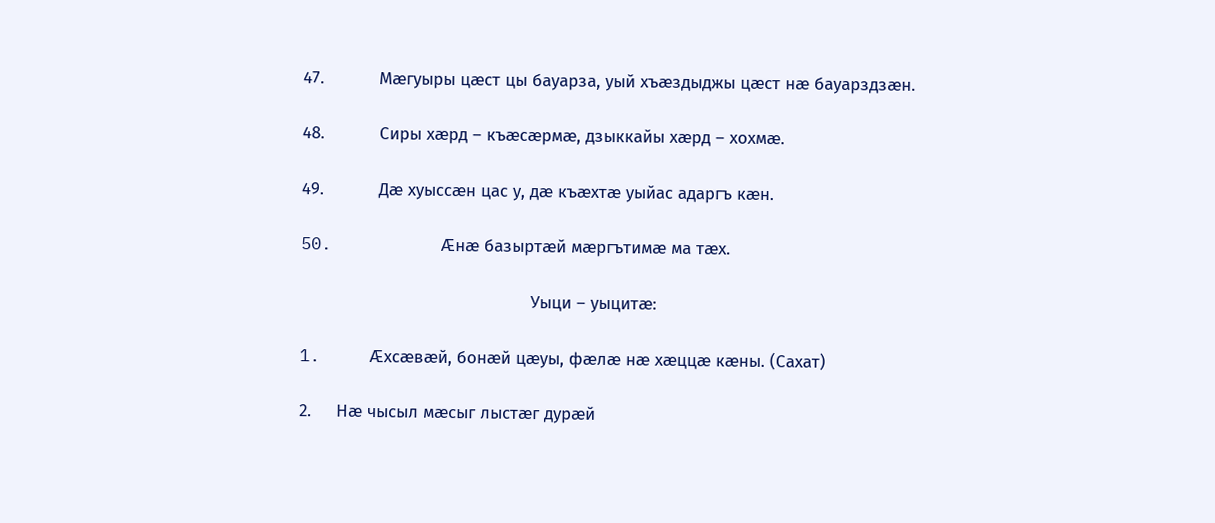47.           Мæгуыры цæст цы бауарза, уый хъæздыджы цæст нæ бауарздзæн.

48.           Сиры хæрд – къæсæрмæ, дзыккайы хæрд – хохмæ.

49.           Дæ хуыссæн цас у, дæ къæхтæ уыйас адаргъ кæн.

50.           Æнæ базыртæй мæргътимæ ма тæх.

                                              Уыци – уыцитæ:

1.     Æхсæвæй, бонæй цæуы, фæлæ нæ хæццæ кæны. (Сахат)

2.     Нæ чысыл мæсыг лыстæг дурæй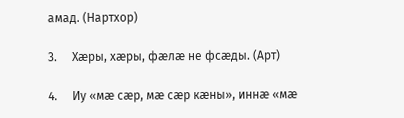амад. (Нартхор)

3.     Хæры, хæры, фæлæ не фсæды. (Арт)

4.     Иу «мæ сæр, мæ сæр кæны», иннæ «мæ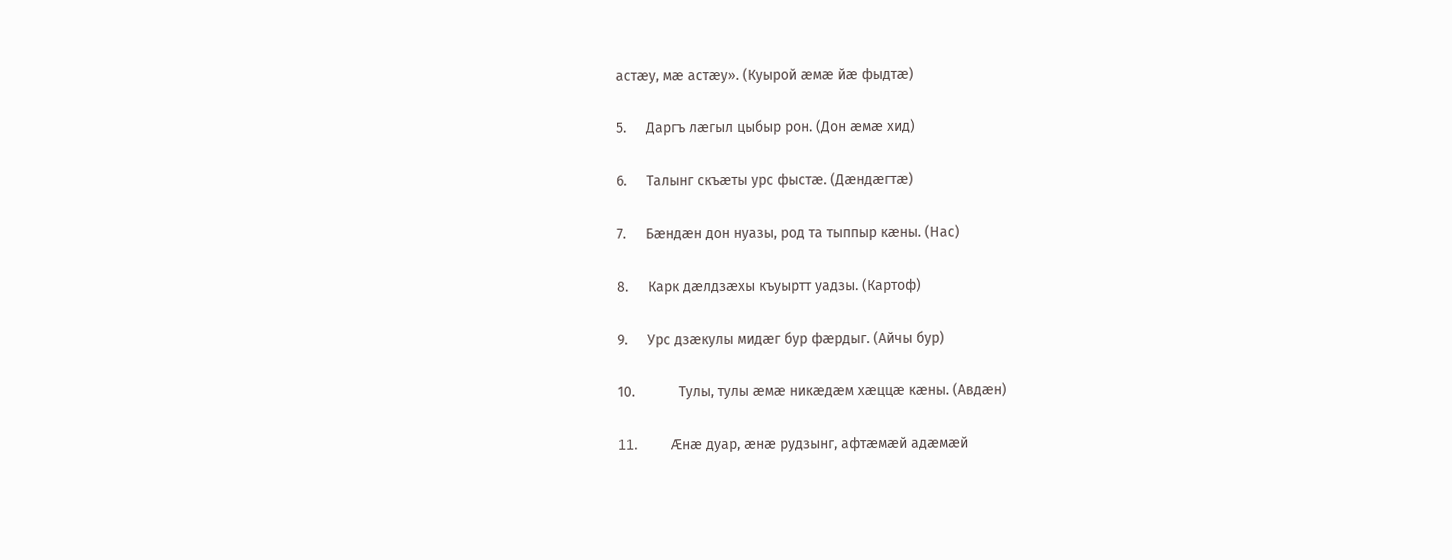астæу, мæ астæу». (Куырой æмæ йæ фыдтæ)

5.     Даргъ лæгыл цыбыр рон. (Дон æмæ хид)

6.     Талынг скъæты урс фыстæ. (Дæндæгтæ)

7.     Бæндæн дон нуазы, род та тыппыр кæны. (Нас)

8.     Карк дæлдзæхы къуыртт уадзы. (Картоф)

9.     Урс дзæкулы мидæг бур фæрдыг. (Айчы бур)

10.           Тулы, тулы æмæ никæдæм хæццæ кæны. (Авдæн)

11.           Æнæ дуар, æнæ рудзынг, афтæмæй адæмæй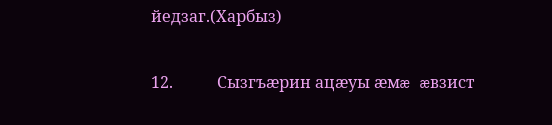йедзаг.(Харбыз)

12.           Сызгъæрин ацæуы æмæ æвзист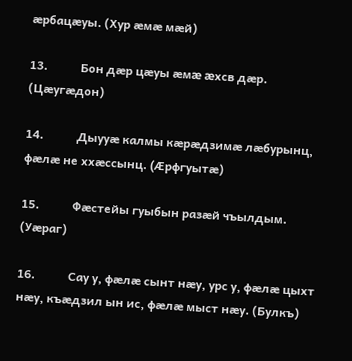æрбацæуы. (Хур æмæ мæй)

13.           Бон дæр цæуы æмæ æхсв дæр. (Цæугæдон)

14.           Дыууæ калмы кæрæдзимæ лæбурынц, фæлæ не ххæссынц. (Æрфгуытæ)

15.           Фæстейы гуыбын разæй чъылдым. (Уæраг)

16.           Сау у, фæлæ сынт нæу, урс у, фæлæ цыхт нæу, къæдзил ын ис, фæлæ мыст нæу. (Булкъ)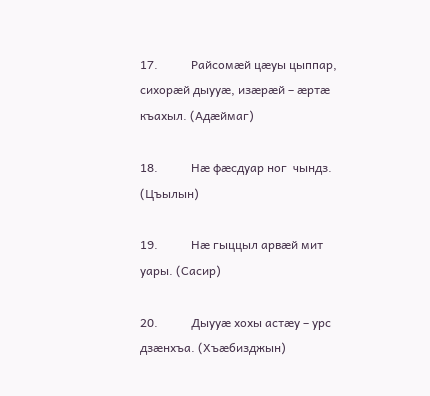17.           Райсомæй цæуы цыппар, сихорæй дыууæ, изæрæй – æртæ къахыл. (Адæймаг)

18.           Нæ фæсдуар ног  чындз. (Цъылын)

19.           Нæ гыццыл арвæй мит уары. (Сасир)

20.           Дыууæ хохы астæу – урс дзæнхъа. (Хъæбизджын)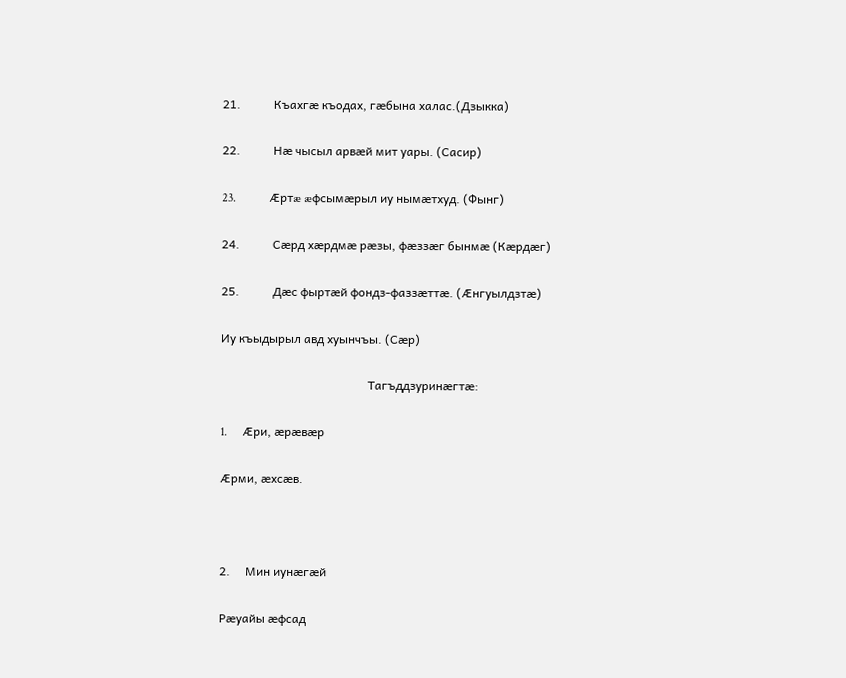21.           Къахгæ къодах, гæбына халас.(Дзыкка)

22.           Нæ чысыл арвæй мит уары. (Сасир)

23.           Æртæ æфсымæрыл иу нымæтхуд. (Фынг)

24.           Сæрд хæрдмæ рæзы, фæззæг бынмæ (Кæрдæг)

25.           Дæс фыртæй фондз-фаззæттæ. (Æнгуылдзтæ)

Иу къыдырыл авд хуынчъы. (Сæр)

                                                 Тагъддзуринæгтæ:

1.     Æри, æрæвæр

Æрми, æхсæв.



2.     Мин иунæгæй

Рæуайы æфсад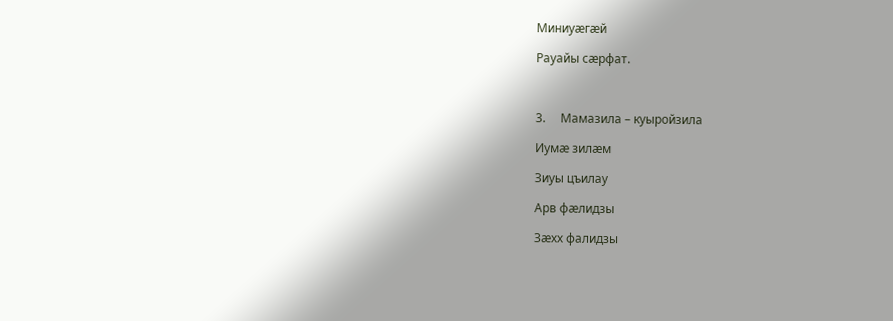Миниуæгæй

Рауайы сæрфат.



3.     Мамазила – куыройзила

Иумæ зилæм

Зиуы цъилау

Арв фæлидзы

Зæхх фалидзы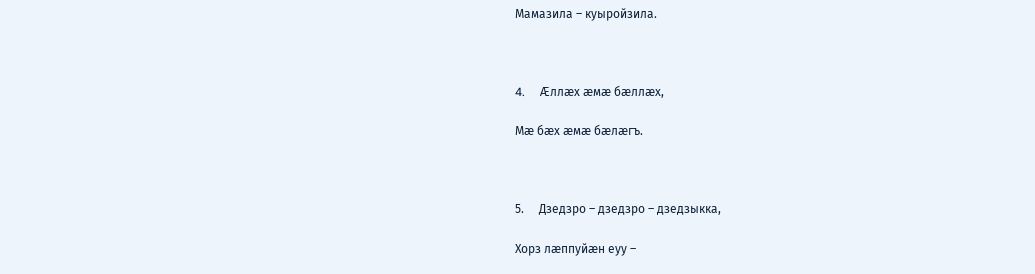Мамазила – куыройзила.



4.     Æллæх æмæ бæллæх,

Мæ бæх æмæ бæлæгъ.



5.     Дзедзро – дзедзро – дзедзыкка,

Хорз лæппуйæн еуу –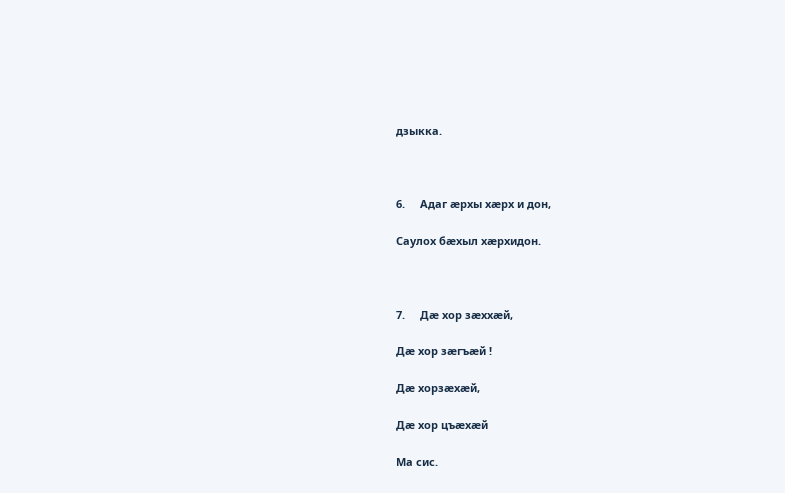дзыкка.



6.     Адаг æрхы хæрх и дон,

Саулох бæхыл хæрхидон.



7.     Дæ хор зæххæй,

Дæ хор зæгъæй !

Дæ хорзæхæй,

Дæ хор цъæхæй

Ма сис.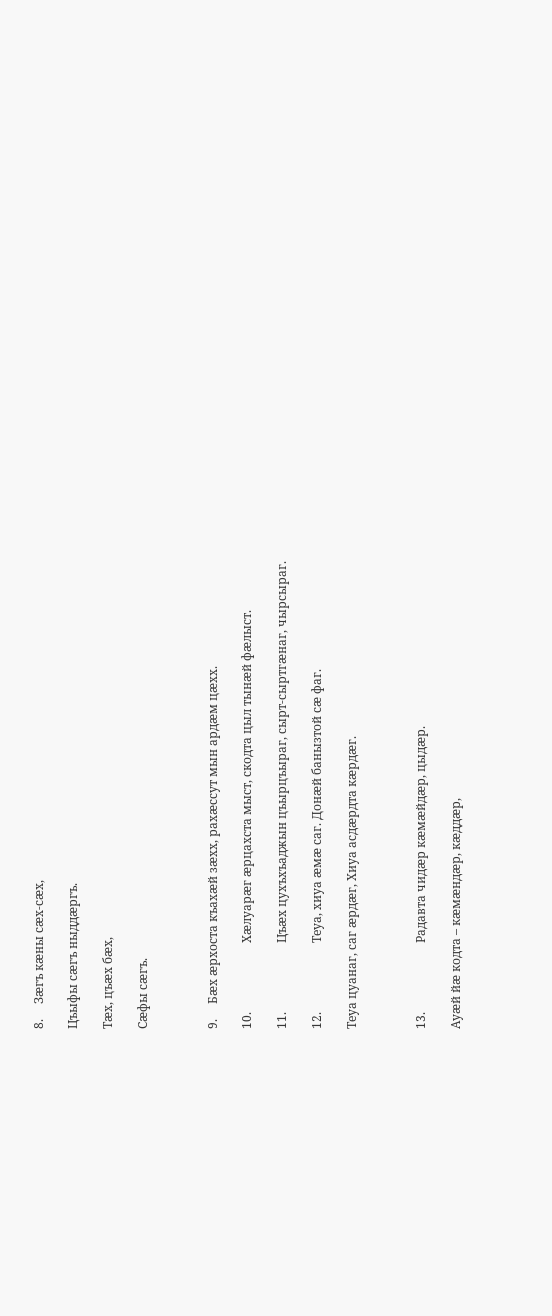8.     Зæгъ кæны сæх-сæх,

Цъыфы сæгъ ныддæргъ.

Тæх, цъæх бæх,

Сæфы сæгъ.



9.     Бæх æрхоста къахæй зæхх, рахæссут мын ардæм цæхх.

10.                       Хæлуарæг æрцахста мыст, скодта цыл тынæй фæлыст.

11.                       Цъæх цухъхъаджын цъырцъыраг, сырт-сыртгæнаг, чырсыраг.

12.                       Теуа, хиуа æмæ саг. Донæй банызтой сæ фаг.

Теуа цуанаг, саг æрдæг, Хиуа асдæрдта кæрдæг.



13.                       Радавта чидæр кæмæйдæр, цыдæр.

Ауæй йæ кодта – кæмæндæр, кæддæр,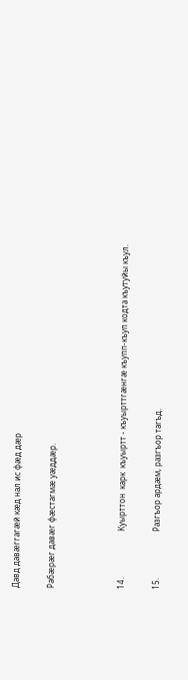Давд давæггагæй кæд нал ис фæд дæр

Рабæрæг давæг фæстагмæ уæддæр.



14.                       Куырттон  карк  къуыртт - къуырттгæнгæ къупп-къуп кодта къутуйы къул.

15.                       Разгъор ардæм, разгъор тагъд.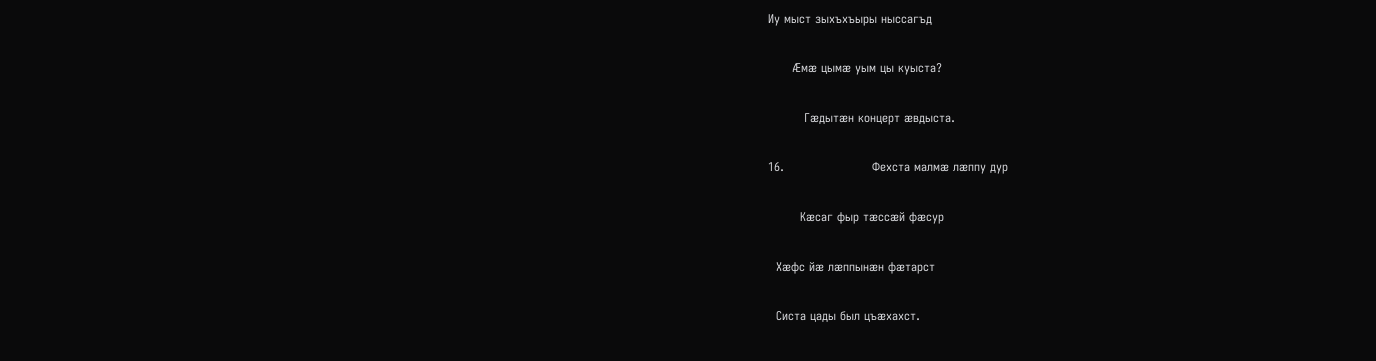Иу мыст зыхъхъыры ныссагъд

        Æмæ цымæ уым цы куыста?

         Гæдытæн концерт æвдыста.

16.                      Фехста малмæ лæппу дур

        Кæсаг фыр тæссæй фæсур

  Хæфс йæ лæппынæн фæтарст

  Систа цады был цъæхахст.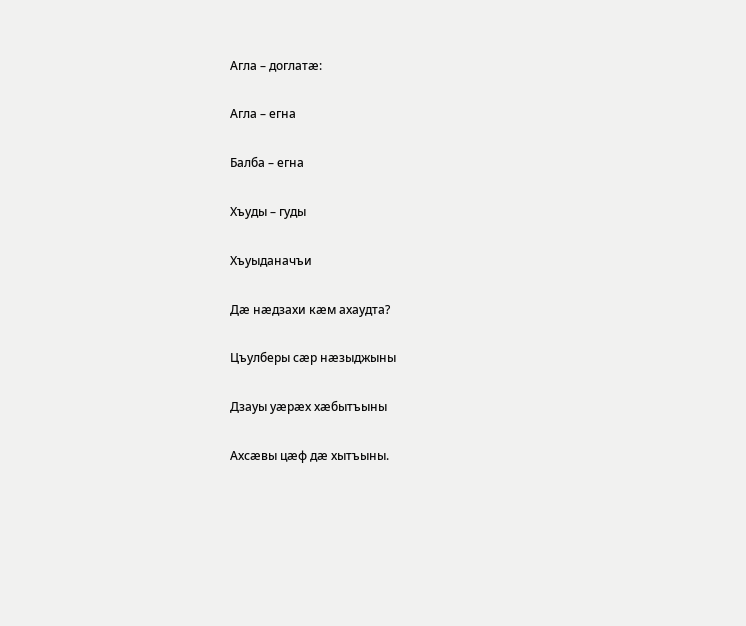Агла – доглатæ:

Агла – егна

Балба – егна

Хъуды – гуды

Хъуыданачъи

Дæ нæдзахи кæм ахаудта?

Цъулберы сæр нæзыджыны

Дзауы уæрæх хæбытъыны

Ахсæвы цæф дæ хытъыны.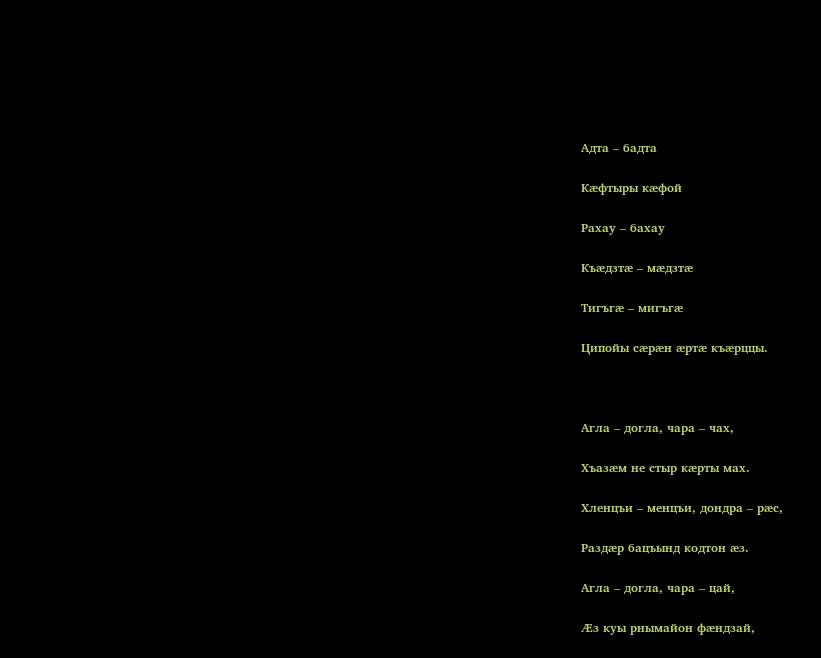Адта – бадта

Кæфтыры кæфой

Рахау – бахау

Къæдзтæ – мæдзтæ

Тигъгæ – мигъгæ

Ципойы сæрæн æртæ къæрццы.



Агла – догла, чара – чах,

Хъазæм не стыр кæрты мах.

Хленцъи – менцъи, дондра – рæс,

Раздæр бацъынд кодтон æз.

Агла – догла, чара – цай,

Æз куы рнымайон фæндзай,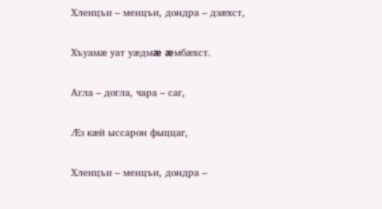Хленцъи – менцъи, дондра – дзæхст,

Хъуамæ уат уæдмæ æмбæхст.

Агла – догла, чара – саг,

Æз кæй ыссарон фыццаг,

Хленцъи – менцъи, дондра –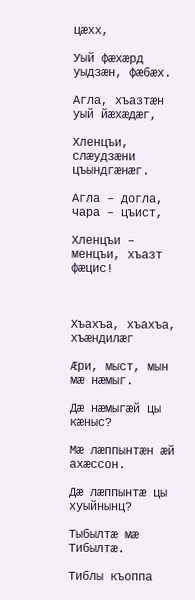цæхх,

Уый фæхæрд уыдзæн, фæбæх.

Агла, хъазтæн уый йæхæдæг,

Хленцъи, слæудзæни цъындгæнæг.

Агла – догла, чара – цъист,

Хленцъи – менцъи, хъазт фæцис!



Хъахъа, хъахъа, хъæндилæг

Æри, мыст, мын мæ нæмыг.

Дæ нæмыгæй цы кæныс?

Мæ лæппынтæн æй ахæссон.

Дæ лæппынтæ цы хуыйнынц?

Тыбылтæ мæ Тибылтæ.

Тиблы къоппа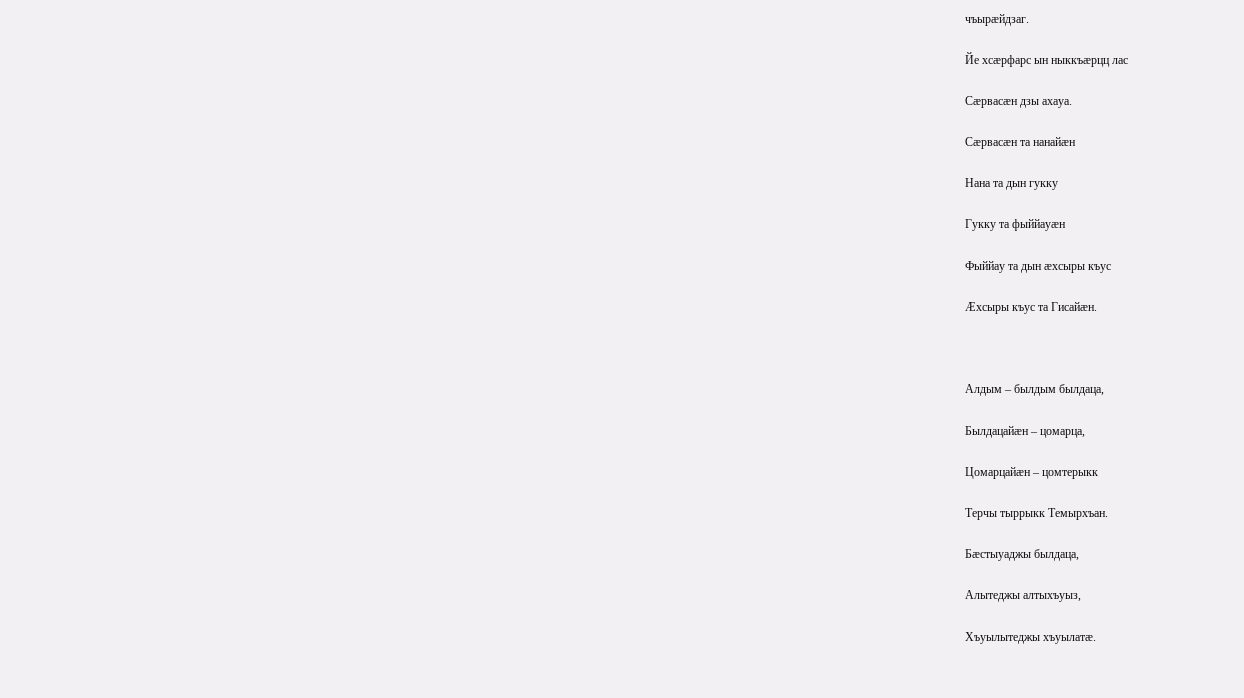чъырæйдзаг.

Йе хсæрфарс ын ныккъæрцц лас

Сæрвасæн дзы ахауа.

Сæрвасæн та нанайæн

Нана та дын гукку

Гукку та фыййауæн

Фыййау та дын æхсыры къус

Æхсыры къус та Гисайæн.



Алдым – былдым былдаца,

Былдацайæн – цомарца,

Цомарцайæн – цомтерыкк

Терчы тыррыкк Темырхъан.

Бæстыуаджы былдаца,

Алытеджы алтыхъуыз,

Хъуылытеджы хъуылатæ.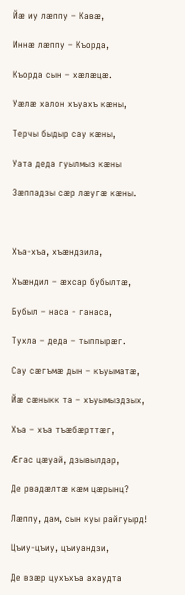Йæ иу лæппу – Кавæ,

Иннæ лæппу – Къорда,

Къорда сын – хæлæцæ.

Уæлæ халон хъуахъ кæны,

Терчы быдыр сау кæны,

Уата деда гуылмыз кæны

Зæппадзы сæр лæугæ кæны.



Хъа-хъа, хъæндзила,

Хъæндил – æхсар бубылтæ,

Бубыл – наса - ганаса,

Тухла – деда – тыппырæг.

Сау сæгъмæ дын – къуыматæ,

Йæ сæныкк та – хъуымыздзых,

Хъа – хъа тъæбæрттæг,

Æгас цæуай, дзывылдар,

Де рвадæлтæ кæм цæрынц?

Лæппу, дам, сын куы райгуырд!

Цъиу-цъиу, цъиуандзи,

Де взæр цухъхъа ахаудта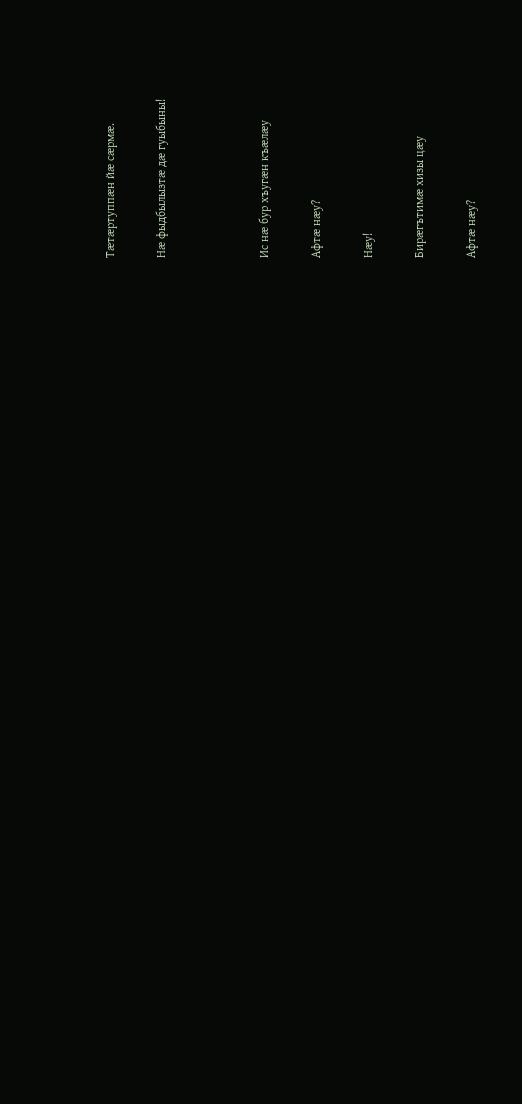Тæтæртуппæн йæ сæрмæ.

Нæ фыдбылызтæ дæ гуыбыны!



Ис нæ бур хъугæн къæлæу

Афтæ нæу?

Нæу!

Бирæгътимæ хизы цæу

Афтæ нæу?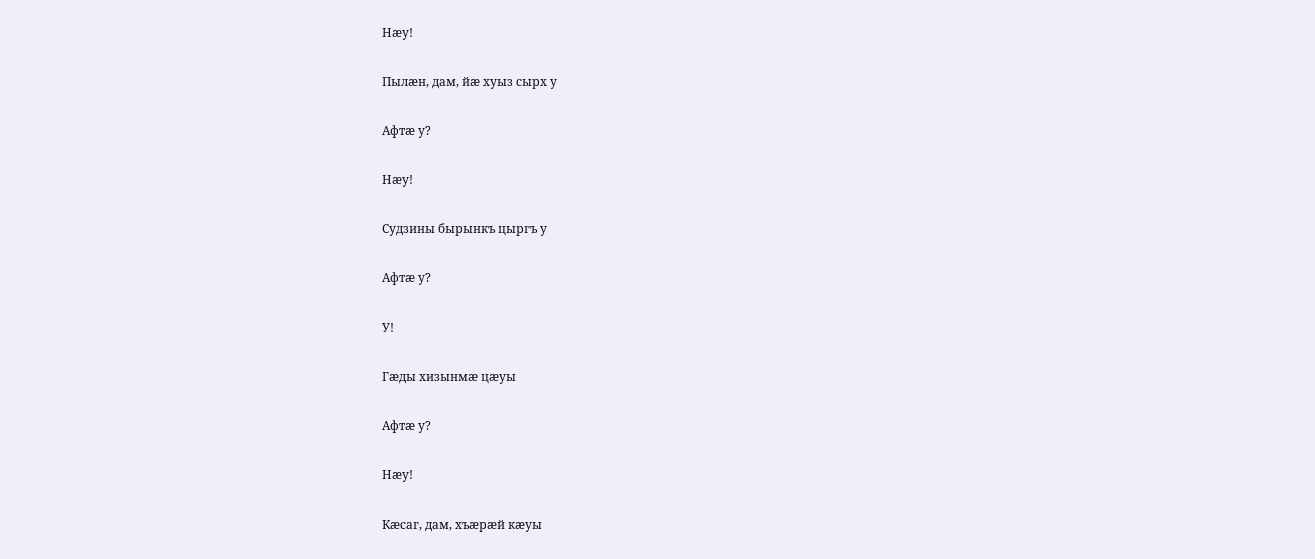Нæу!

Пылæн, дам, йæ хуыз сырх у

Афтæ у?

Нæу!

Судзины бырынкъ цыргъ у

Афтæ у?

У!

Гæды хизынмæ цæуы

Афтæ у?

Нæу!

Кæсаг, дам, хъæрæй кæуы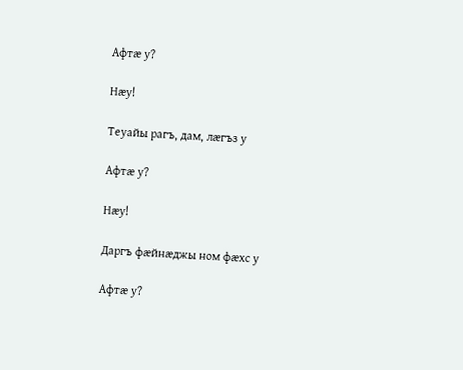Афтæ у?

Нæу!

Теуайы рагъ, дам, лæгъз у

Афтæ у?

Нæу!

Даргъ фæйнæджы ном фæхс у

Афтæ у?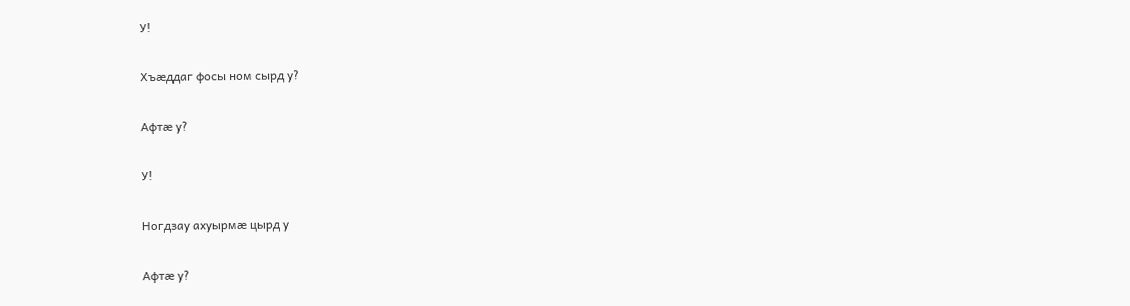У!

Хъæддаг фосы ном сырд у?

Афтæ у?

У!

Ногдзау ахуырмæ цырд у

Афтæ у?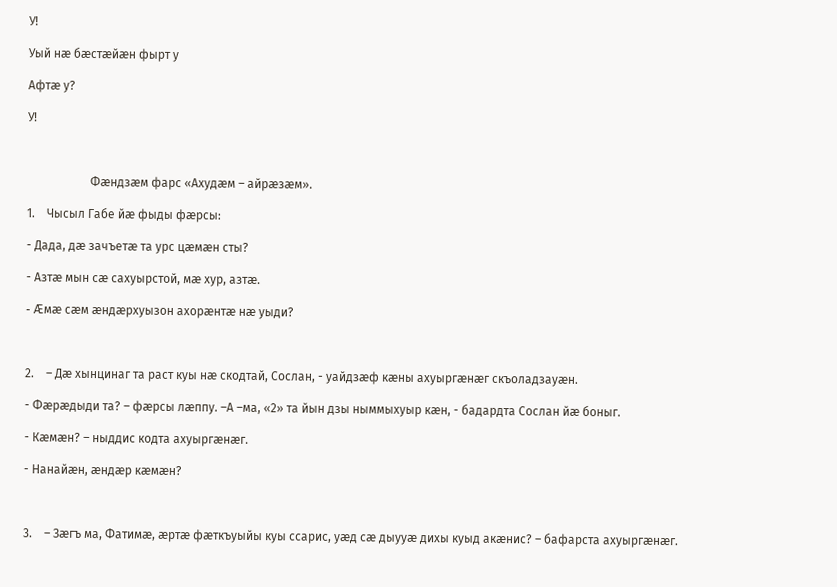У!

Уый нæ бæстæйæн фырт у

Афтæ у?

У!



                     Фæндзæм фарс «Ахудæм – айрæзæм».

1.    Чысыл Габе йæ фыды фæрсы:

- Дада, дæ зачъетæ та урс цæмæн сты?

- Азтæ мын сæ сахуырстой, мæ хур, азтæ.

- Æмæ сæм æндæрхуызон ахорæнтæ нæ уыди?



2.    – Дæ хынцинаг та раст куы нæ скодтай, Сослан, - уайдзæф кæны ахуыргæнæг скъоладзауæн.

- Фæрæдыди та? – фæрсы лæппу. –А –ма, «2» та йын дзы ныммыхуыр кæн, - бадардта Сослан йæ боныг.

- Кæмæн? – ныддис кодта ахуыргæнæг.

- Нанайæн, æндæр кæмæн?



3.    – Зæгъ ма, Фатимæ, æртæ фæткъуыйы куы ссарис, уæд сæ дыууæ дихы куыд акæнис? – бафарста ахуыргæнæг.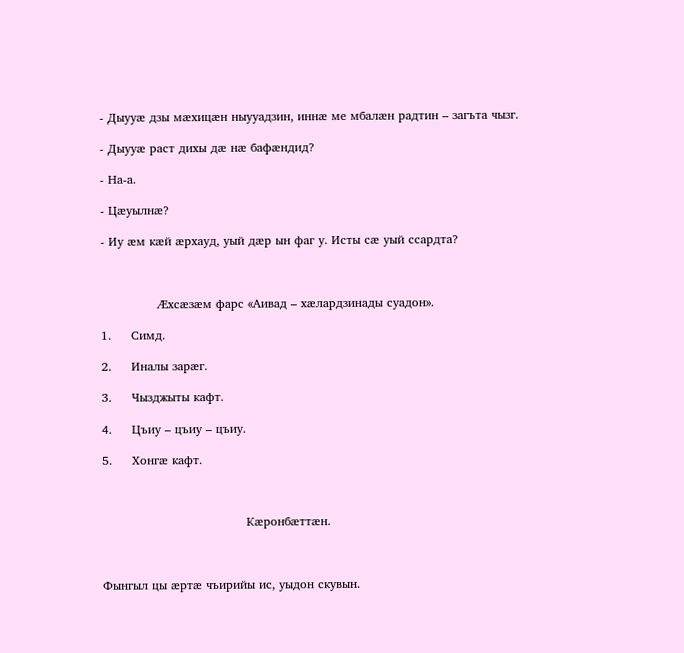- Дыууæ дзы мæхицæн ныууадзин, иннæ ме мбалæн радтин – загъта чызг.

- Дыууæ раст дихы дæ нæ бафæндид?

- На-а.

- Цæуылнæ?

- Иу æм кæй æрхауд, уый дæр ын фаг у. Исты сæ уый ссардта?



        Æхсæзæм фарс «Аивад – хæлардзинады суадон».

1.     Симд.

2.     Иналы зарæг.

3.     Чызджыты кафт.

4.     Цъиу – цъиу – цъиу.

5.     Хонгæ кафт.



                                    Кæронбæттæн.



Фынгыл цы æртæ чъирийы ис, уыдон скувын.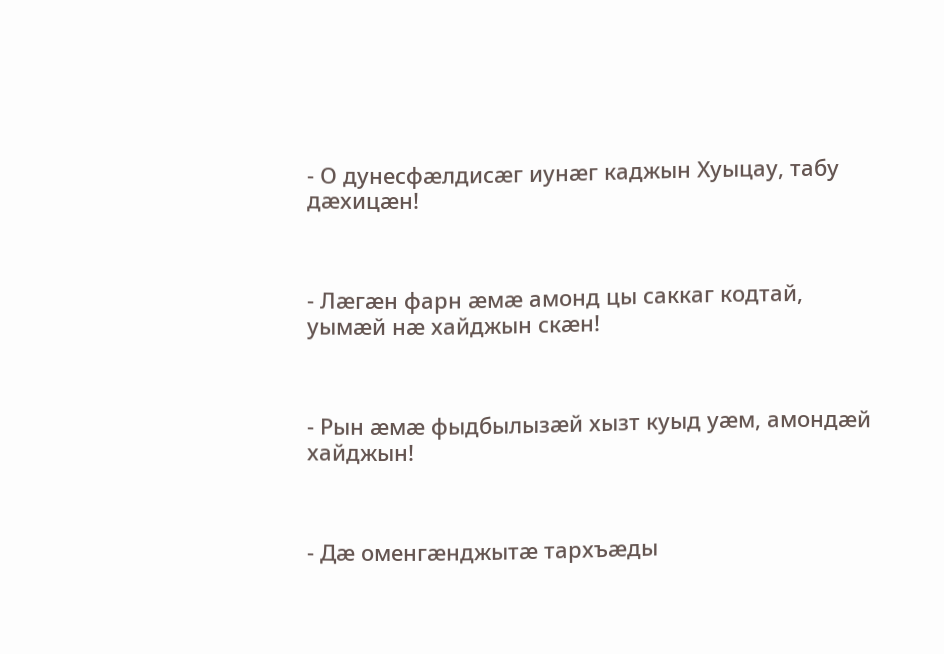- О дунесфæлдисæг иунæг каджын Хуыцау, табу дæхицæн!



- Лæгæн фарн æмæ амонд цы саккаг кодтай, уымæй нæ хайджын скæн!



- Рын æмæ фыдбылызæй хызт куыд уæм, амондæй хайджын!



- Дæ оменгæнджытæ тархъæды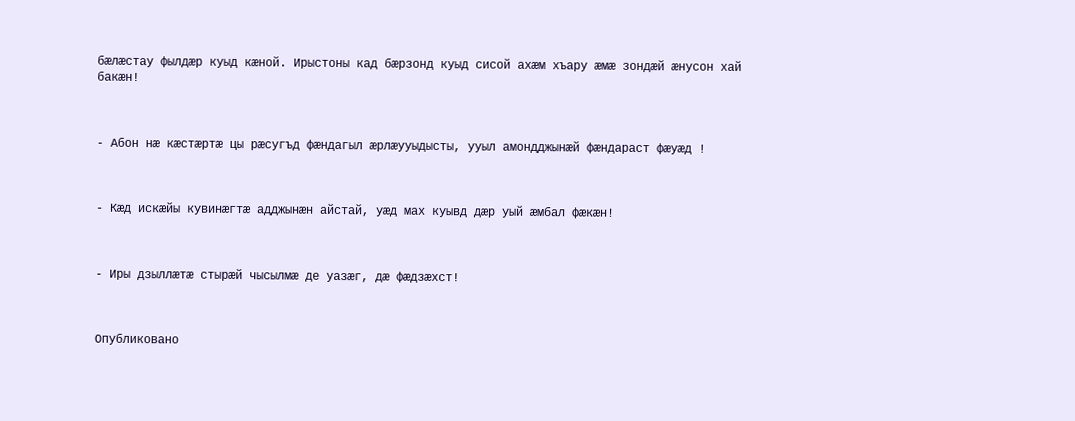бæлæстау фылдæр куыд кæной. Ирыстоны кад бæрзонд куыд сисой ахæм хъару æмæ зондæй æнусон хай бакæн!



- Абон нæ кæстæртæ цы рæсугъд фæндагыл æрлæууыдысты, ууыл амондджынæй фæндараст фæуæд !



- Кæд искæйы кувинæгтæ адджынæн айстай, уæд мах куывд дæр уый æмбал фæкæн!



- Иры дзыллæтæ стырæй чысылмæ де уазæг, дæ фæдзæхст!



Опубликовано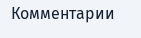Комментарии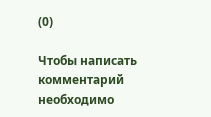(0)

Чтобы написать комментарий необходимо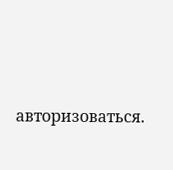авторизоваться.